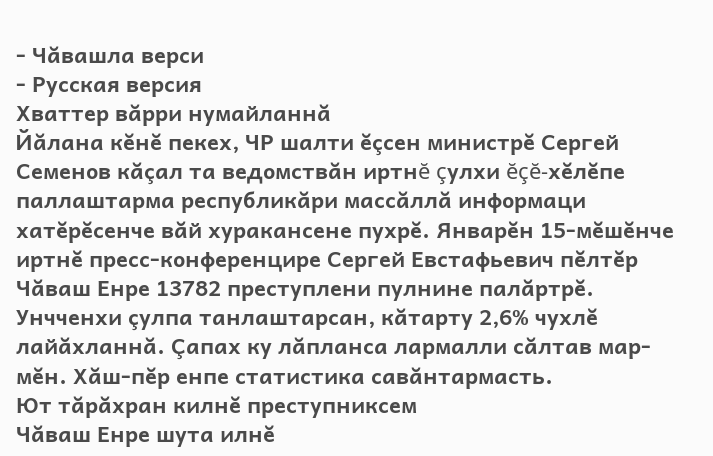- Чăвашла верси
- Русская версия
Хваттер вăрри нумайланнă
Йăлана кĕнĕ пекех, ЧР шалти ĕçсен министрĕ Сергей Семенов кăçал та ведомствăн иртнĕ çулхи ĕçĕ-хĕлĕпе паллаштарма республикăри массăллă информаци хатĕрĕсенче вăй хуракансене пухрĕ. Январĕн 15-мĕшĕнче иртнĕ пресс-конференцире Сергей Евстафьевич пĕлтĕр Чăваш Енре 13782 преступлени пулнине палăртрĕ. Унчченхи çулпа танлаштарсан, кăтарту 2,6% чухлĕ лайăхланнă. Çапах ку лăпланса лармалли сăлтав мар-мĕн. Хăш-пĕр енпе статистика савăнтармасть.
Ют тăрăхран килнĕ преступниксем
Чăваш Енре шута илнĕ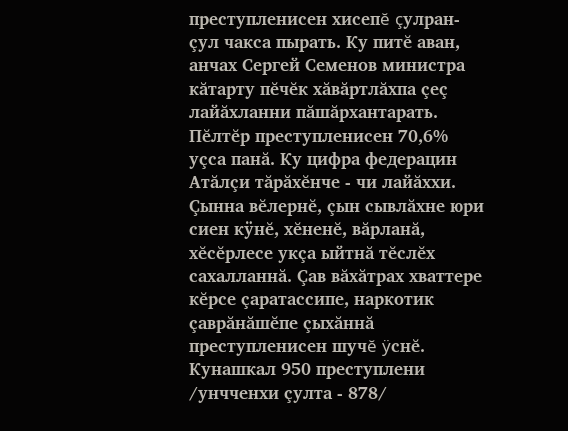преступленисен хисепĕ çулран-çул чакса пырать. Ку питĕ аван, анчах Сергей Семенов министра кăтарту пĕчĕк хăвăртлăхпа çеç лайăхланни пăшăрхантарать.
Пĕлтĕр преступленисен 70,6% уçса панă. Ку цифра федерацин Атăлçи тăрăхĕнче - чи лайăххи. Çынна вĕлернĕ, çын сывлăхне юри сиен кÿнĕ, хĕненĕ, вăрланă, хĕсĕрлесе укçа ыйтнă тĕслĕх сахалланнă. Çав вăхăтрах хваттере кĕрсе çаратассипе, наркотик çаврăнăшĕпе çыхăннă преступленисен шучĕ ÿснĕ. Кунашкал 950 преступлени /унчченхи çулта - 878/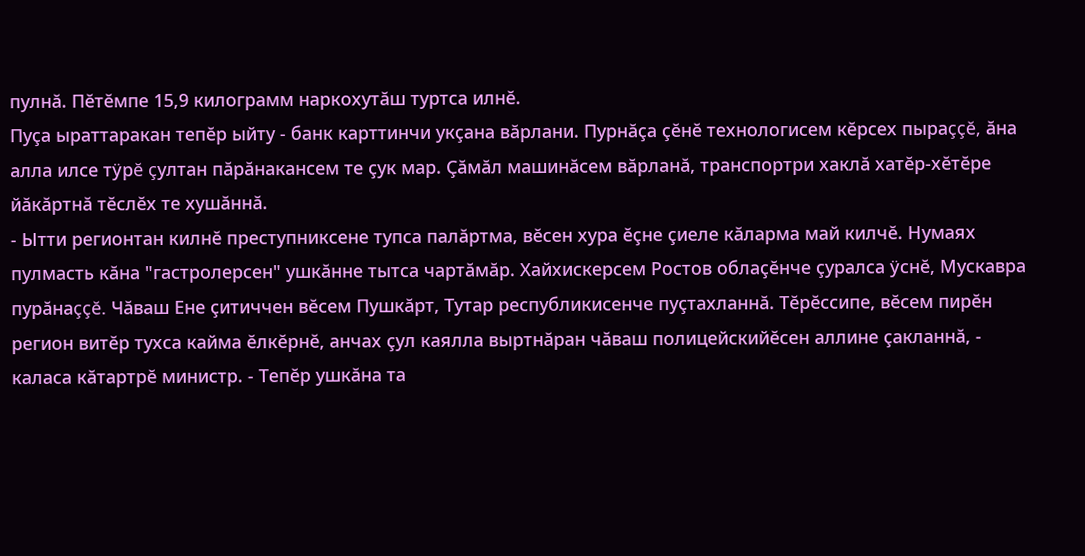пулнă. Пĕтĕмпе 15,9 килограмм наркохутăш туртса илнĕ.
Пуçа ыраттаракан тепĕр ыйту - банк карттинчи укçана вăрлани. Пурнăçа çĕнĕ технологисем кĕрсех пыраççĕ, ăна алла илсе тÿрĕ çултан пăрăнакансем те çук мар. Çăмăл машинăсем вăрланă, транспортри хаклă хатĕр-хĕтĕре йăкăртнă тĕслĕх те хушăннă.
- Ытти регионтан килнĕ преступниксене тупса палăртма, вĕсен хура ĕçне çиеле кăларма май килчĕ. Нумаях пулмасть кăна "гастролерсен" ушкăнне тытса чартăмăр. Хайхискерсем Ростов облаçĕнче çуралса ÿснĕ, Мускавра пурăнаççĕ. Чăваш Ене çитиччен вĕсем Пушкăрт, Тутар республикисенче пуçтахланнă. Тĕрĕссипе, вĕсем пирĕн регион витĕр тухса кайма ĕлкĕрнĕ, анчах çул каялла выртнăран чăваш полицейскийĕсен аллине çакланнă, - каласа кăтартрĕ министр. - Тепĕр ушкăна та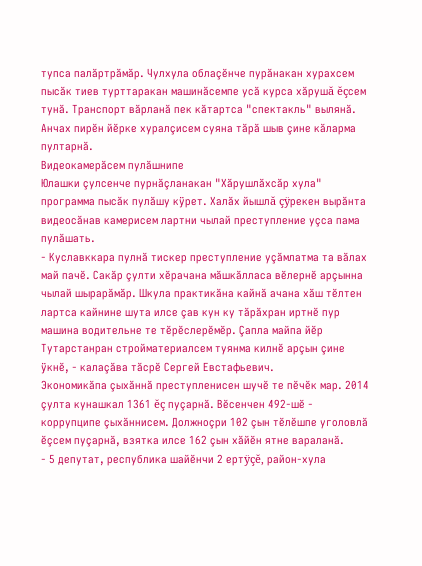тупса палăртрăмăр. Чулхула облаçĕнче пурăнакан хурахсем пысăк тиев турттаракан машинăсемпе усă курса хăрушă ĕçсем тунă. Транспорт вăрланă пек кăтартса "спектакль" вылянă. Анчах пирĕн йĕрке хуралçисем суяна тăрă шыв çине кăларма пултарнă.
Видеокамерăсем пулăшнипе
Юлашки çулсенче пурнăçланакан "Хăрушлăхсăр хула" программа пысăк пулăшу кÿрет. Халăх йышлă çÿрекен вырăнта видеосăнав камерисем лартни чылай преступление уçса пама пулăшать.
- Куславккара пулнă тискер преступление уçăмлатма та вăлах май пачĕ. Сакăр çулти хĕрачана мăшкăлласа вĕлернĕ арçынна чылай шырарăмăр. Шкула практикăна кайнă ачана хăш тĕлтен лартса кайнине шута илсе çав кун ку тăрăхран иртнĕ пур машина водительне те тĕрĕслерĕмĕр. Çапла майпа йĕр Тутарстанран стройматериалсем туянма килнĕ арçын çине ÿкнĕ, - калаçăва тăсрĕ Сергей Евстафьевич.
Экономикăпа çыхăннă преступленисен шучĕ те пĕчĕк мар. 2014 çулта кунашкал 1361 ĕç пуçарнă. Вĕсенчен 492-шĕ - коррупципе çыхăннисем. Должноçри 102 çын тĕлĕшпе уголовлă ĕçсем пуçарнă, взятка илсе 162 çын хăйĕн ятне вараланă.
- 5 депутат, республика шайĕнчи 2 ертÿçĕ, район-хула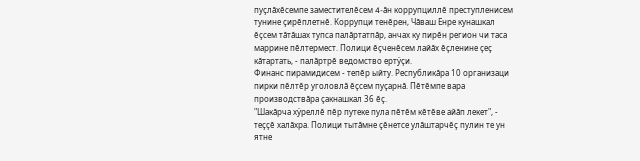пуçлăхĕсемпе заместителĕсем 4-ăн коррупциллĕ преступленисем тунине çирĕплетнĕ. Коррупци тенĕрен, Чăваш Енре кунашкал ĕçсем тăтăшах тупса палăртатпăр, анчах ку пирĕн регион чи таса маррине пĕлтермест. Полици ĕçченĕсем лайăх ĕçленине çеç кăтартать, - палăртрĕ ведомство ертÿçи.
Финанс пирамидисем - тепĕр ыйту. Республикăра 10 организаци пирки пĕлтĕр уголовлă ĕçсем пуçарнă. Пĕтĕмпе вара производствăра çакнашкал 36 ĕç.
"Шакăрча хÿреллĕ пĕр путеке пула пĕтĕм кĕтĕве айăп лекет", - теççĕ халăхра. Полици тытăмне çĕнетсе улăштарчĕç пулин те ун ятне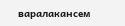варалакансем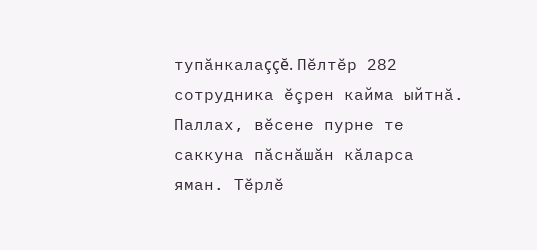тупăнкалаççĕ. Пĕлтĕр 282 сотрудника ĕçрен кайма ыйтнă. Паллах, вĕсене пурне те саккуна пăснăшăн кăларса яман. Тĕрлĕ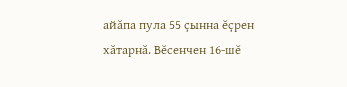айăпа пула 55 çынна ĕçрен хăтарнă. Вĕсенчен 16-шĕ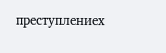преступлениех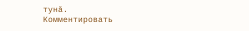тунă.
Комментировать